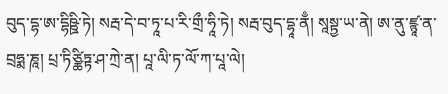བུད་དྷ་ཨ་དྷིཥྛི་ཏེ། སརྦ་དེ་བ་ཏཱ་པ་རི་གྲྀ་ཧཱི་ཏེ། སརྦ་བུད་དྷཱ་ནྃ། སཱསྟྱ་ཡ་ནེ། ཨ་ནུ་ཛྙཱ་ན་བྲཧྨ་ཎཱ། པྲ་ཏིཙྪིཏྟ་ཤ་ཀྲེ་ན། པཱ་ལི་ཏ་ལོ་ཀ་པཱ་ལེ།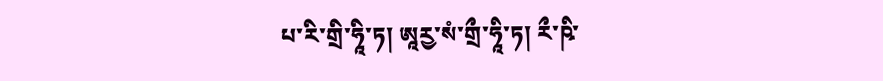པ་རི་གྲི་ཧཱི་ཏ། ཨཱརྱ་སཾ་གྲྀ་ཧཱི་ཏ། རྀ་ཥི་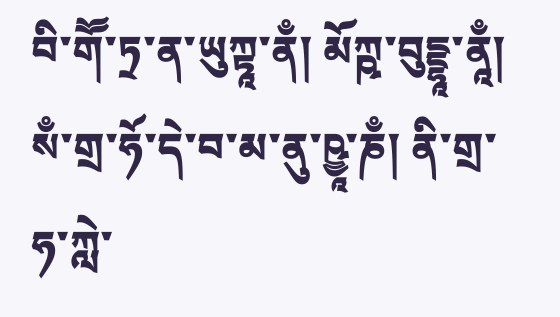བི་གཽ་ཏྲ་ན་ཡུཀྟཱ་ནྃ། མོཀྵ་བུདྡྷཱ་ནཱྃ། སྃ་གྲ་ཧོ་དེ་བ་མ་ནུ་ཥྱཱ་ཎྃ། ནི་གྲ་ཧ་ཀླེ་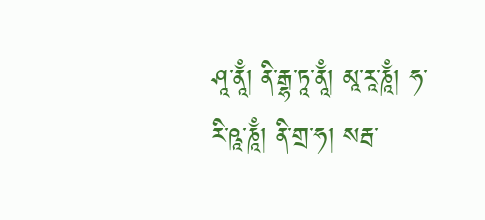ཤཱ་ནཱྃ། ནི་རྒྷ་ཏཱ་ནཱྃ། མཱ་རཱ་ཎཱྃ། ཧ་རི་ཥཱ་ཎཱྃ། ནི་གྲ་ཧ། སརྦ་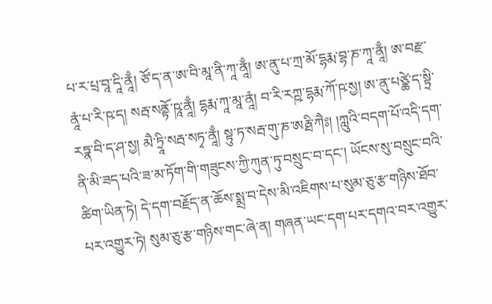པ་ར་པྲ་བཱ་དཱི་ནཱྃ། ཙོ་ད་ན་ཨ་བི་མཱ་ནི་ཀཱ་ནཱྃ། ཨ་ནུ་པ་ཀྲ་མོ་དྷརྨ་བྷ་ཎ་ཀཱ་ནཱྃ། ཨ་བརྫ་ནཱཾ་པ་རི་ཥ་ད། སརྦ་སནྟོ་ཥཱ་ནཱྃ། དྷརྨ་ཀཱ་མཱ་ནཱཾ། བ་རི་རཀྵ་དྷརྨ་ཀོ་ཥ་སྱ། ཨ་ནུ་པཙྪེ་ད་སྟྲི་རཏྣ་བི་ད་ཤ་སྱ། མཻ་ཏྲཱི་སརྦ་སཏྭ་ནཱྃ། སྟུ་ཏ་སརྦ་གུ་ཎ་ཨརྠི་ཀཻཿ། །ཀླུའི་བདག་པོ་འདི་དག་ནི་མི་ཟད་པའི་ཟ་མ་ཏོག་གི་གཟུངས་ཀྱི་ཀུན་ཏུ་བསྲུང་བ་དང་། ཡོངས་སུ་བསྲུང་བའི་ཚིག་ཡིན་ཏེ། དེ་དག་བརྗོད་ན་ཆོས་སྨྲ་བ་དེས་མི་འཇིགས་པ་སུམ་ཅུ་རྩ་གཉིས་ཐོབ་པར་འགྱུར་ཏེ། སུམ་ཅུ་རྩ་གཉིས་གང་ཞེ་ན། གཞན་ཡང་དག་པར་དགའ་བར་འགྱུར་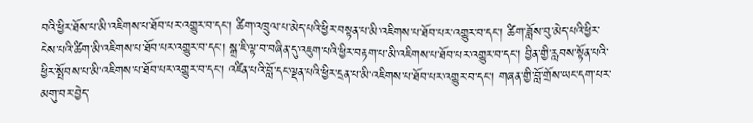བའི་ཕྱིར་ཐོས་པ་མི་འཇིགས་པ་ཐོབ་པར་འགྱུར་བ་དང་། ཚིག་འཁྲུལ་པ་མེད་པའི་ཕྱིར་བསྟན་པ་མི་འཇིགས་པ་ཐོབ་པར་འགྱུར་བ་དང་། ཚིག་ཟློས་བུ་མེད་པའི་ཕྱིར་ངེས་པའི་ཚིག་མི་འཇིགས་པ་ཐོབ་པར་འགྱུར་བ་དང་། སྒྲ་ཇི་ལྟ་བ་བཞིན་དུ་འཇུག་པའི་ཕྱིར་བརྟག་པ་མི་འཇིགས་པ་ཐོབ་པར་འགྱུར་བ་དང་། བྱིན་གྱི་རླབས་སྟོན་པའི་ཕྱིར་སྤོབས་པ་མི་འཇིགས་པ་ཐོབ་པར་འགྱུར་བ་དང་། འཛིན་པའི་བློ་དང་ལྡན་པའི་ཕྱིར་དྲན་པ་མི་འཇིགས་པ་ཐོབ་པར་འགྱུར་བ་དང་། གཞན་གྱི་བློ་གྲོས་ཡང་དག་པར་མགུ་བར་བྱེད་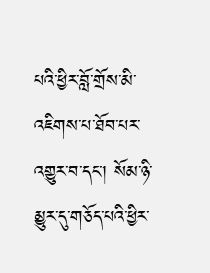པའི་ཕྱིར་བློ་གྲོས་མི་འཇིགས་པ་ཐོབ་པར་འགྱུར་བ་དང་། སོམ་ཉི་མྱུར་དུ་གཅོད་པའི་ཕྱིར་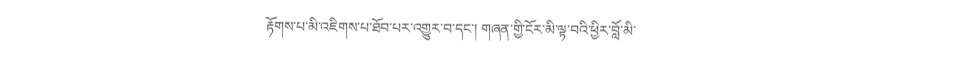རྟོགས་པ་མི་འཇིགས་པ་ཐོབ་པར་འགྱུར་བ་དང་། གཞན་གྱི་ངོར་མི་ལྟ་བའི་ཕྱིར་བློ་མི་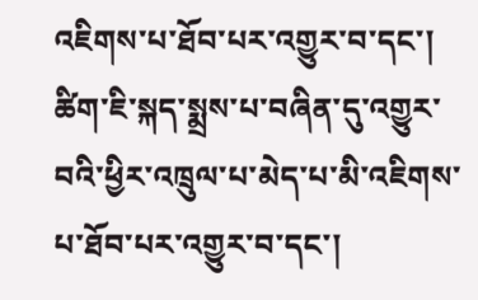འཇིགས་པ་ཐོབ་པར་འགྱུར་བ་དང་། ཚིག་ཇི་སྐད་སྨྲས་པ་བཞིན་དུ་འགྱུར་བའི་ཕྱིར་འཁྲུལ་པ་མེད་པ་མི་འཇིགས་པ་ཐོབ་པར་འགྱུར་བ་དང་།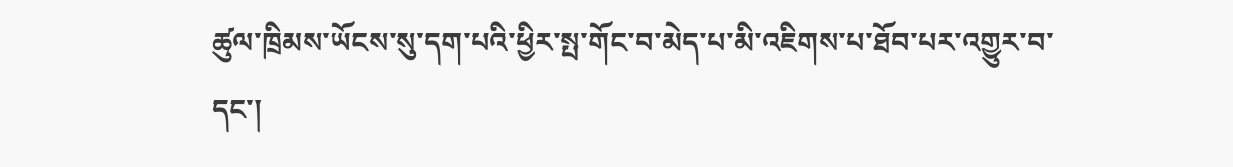ཚུལ་ཁྲིམས་ཡོངས་སུ་དག་པའི་ཕྱིར་སྤ་གོང་བ་མེད་པ་མི་འཇིགས་པ་ཐོབ་པར་འགྱུར་བ་དང་།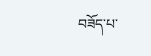བཟོད་པ་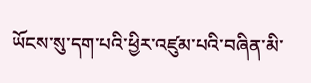ཡོངས་སུ་དག་པའི་ཕྱིར་འཛུམ་པའི་བཞིན་མི་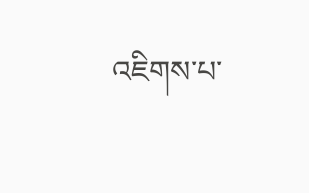འཇིགས་པ་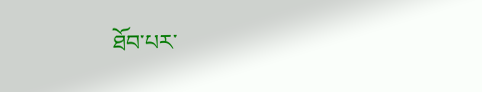ཐོབ་པར་